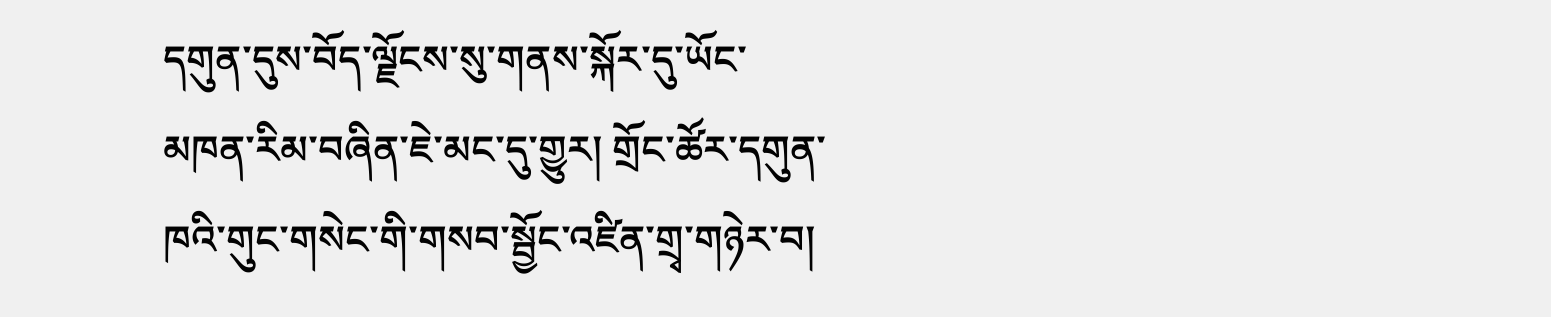དགུན་དུས་བོད་ལྗོངས་སུ་གནས་སྐོར་དུ་ཡོང་མཁན་རིམ་བཞིན་ཇེ་མང་དུ་གྱུར། གྲོང་ཚོར་དགུན་ཁའི་གུང་གསེང་གི་གསབ་སྦྱོང་འཛིན་གྲྭ་གཉེར་བ།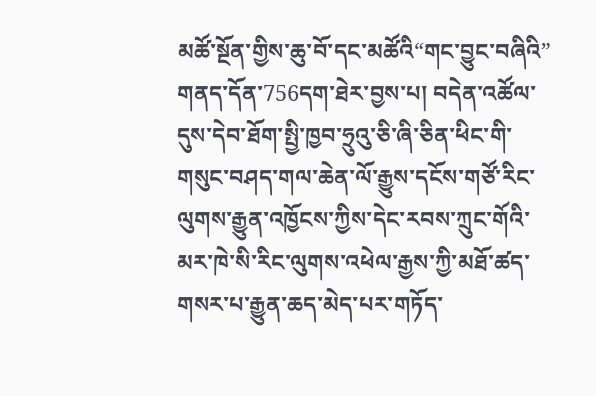མཚོ་སྔོན་གྱིས་ཆུ་བོ་དང་མཚོའི“གང་བྱུང་བཞིའི” གནད་དོན་756དག་ཐེར་བྱས་པ། བདེན་འཚོལ་དུས་དེབ་ཐོག་སྤྱི་ཁྱབ་ཧྲུའུ་ཅི་ཞི་ཅིན་ཕིང་གི་གསུང་བཤད་གལ་ཆེན་ལོ་རྒྱུས་དངོས་གཙོ་རིང་ལུགས་རྒྱུན་འཁྱོངས་ཀྱིས་དེང་རབས་ཀྲུང་གོའི་མར་ཁེ་སི་རིང་ལུགས་འཕེལ་རྒྱས་ཀྱི་མཐོ་ཚད་གསར་པ་རྒྱུན་ཆད་མེད་པར་གཏོད་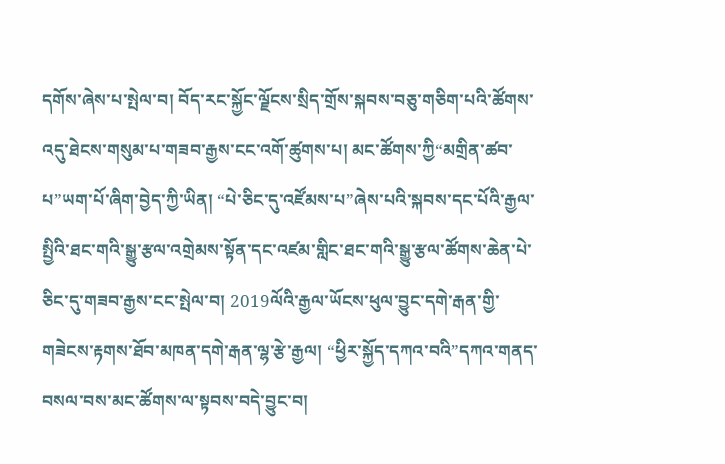དགོས་ཞེས་པ་སྤེལ་བ། བོད་རང་སྐྱོང་ལྗོངས་སྲིད་གྲོས་སྐབས་བཅུ་གཅིག་པའི་ཚོགས་འདུ་ཐེངས་གསུམ་པ་གཟབ་རྒྱས་ངང་འགོ་ཚུགས་པ། མང་ཚོགས་ཀྱི“མགྲིན་ཚབ་པ”ཡག་པོ་ཞིག་བྱེད་ཀྱི་ཡིན། “པེ་ཅིང་དུ་འཛོམས་པ”ཞེས་པའི་སྐབས་དང་པོའི་རྒྱལ་སྤྱིའི་ཐང་གའི་སྒྱུ་རྩལ་འགྲེམས་སྟོན་དང་འཛམ་གླིང་ཐང་གའི་སྒྱུ་རྩལ་ཚོགས་ཆེན་པེ་ཅིང་དུ་གཟབ་རྒྱས་ངང་སྤེལ་བ། 2019ལོའི་རྒྱལ་ཡོངས་ཕུལ་བྱུང་དགེ་རྒན་གྱི་གཟེངས་རྟགས་ཐོབ་མཁན་དགེ་རྒན་ལྷ་རྩེ་རྒྱལ། “ཕྱིར་སྐྱོད་དཀའ་བའི”དཀའ་གནད་བསལ་བས་མང་ཚོགས་ལ་སྟབས་བདེ་བྱུང་བ།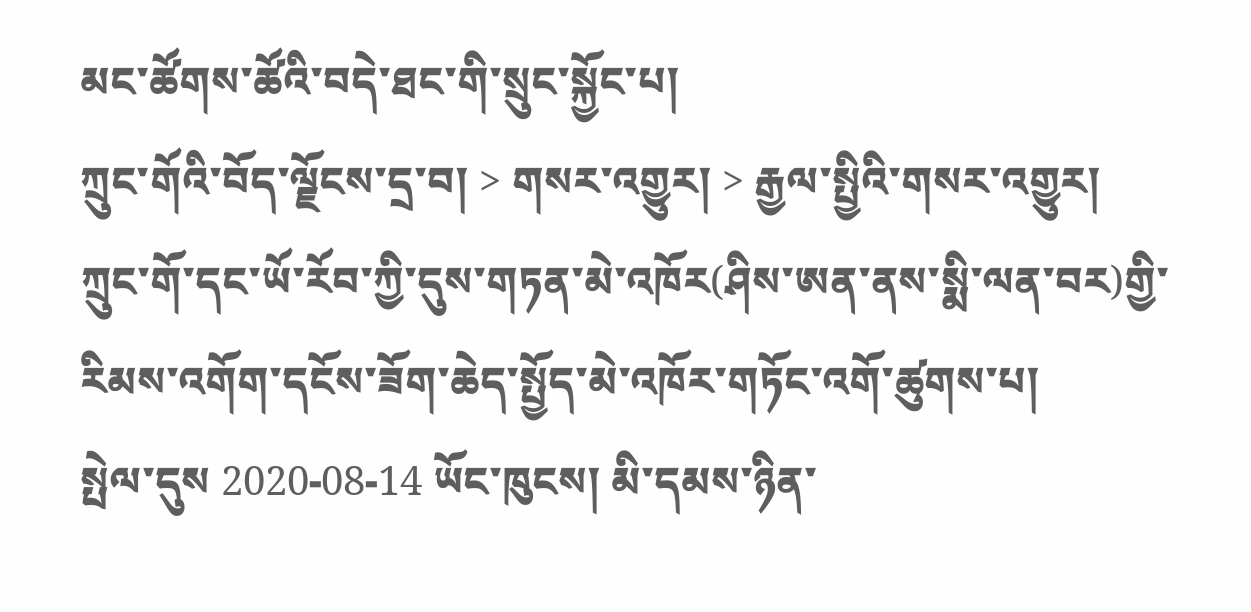མང་ཚོགས་ཚོའི་བདེ་ཐང་གི་སྲུང་སྐྱོང་པ།
ཀྲུང་གོའི་བོད་ལྗོངས་དྲ་བ། > གསར་འགྱུར། > རྒྱལ་སྤྱིའི་གསར་འགྱུར།
ཀྲུང་གོ་དང་ཡོ་རོབ་ཀྱི་དུས་གཏན་མེ་འཁོར(ཤིས་ཨན་ནས་སྨི་ལན་བར)གྱི་རིམས་འགོག་དངོས་ཟོག་ཆེད་སྤྱོད་མེ་འཁོར་གཏོང་འགོ་ཚུགས་པ།
སྤེལ་དུས 2020-08-14 ཡོང་ཁུངས། མི་དམས་ཉིན་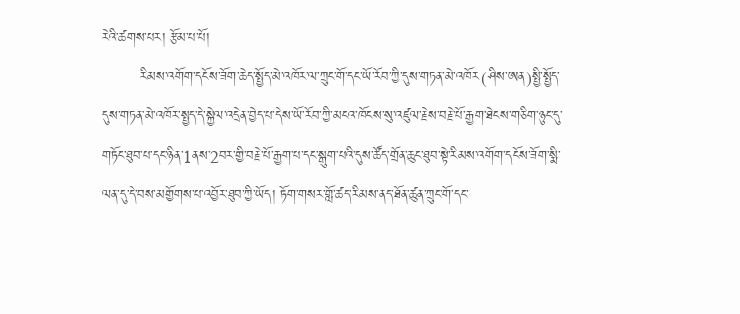རེའི་ཚགས་པར། རྩོམ་པ་པོ།
        རིམས་འགོག་དངོས་ཟོག་ཆེད་སྤྱོད་མེ་འཁོར་ལ་ཀྲུང་གོ་དང་ཡོ་རོབ་ཀྱི་དུས་གཏན་མེ་འཁོར(ཤིས་ཨན)སྤྱི་སྤྱོད་དུས་གཏན་མེ་འཁོར་སྤྱད་དེ་སྐྱེལ་འདྲེན་བྱེད་པ་དེས་ཡོ་རོབ་ཀྱི་མངའ་ཁོངས་སུ་འཛུལ་རྗེས་བརྗེ་པོ་རྒྱག་ཐེངས་གཅིག་ཉུང་དུ་གཏོང་ཐུབ་པ་དང་ཉིན་1ནས་2བར་གྱི་བརྗེ་པོ་རྒྱག་པ་དང་སྒུག་པའི་དུས་ཚོད་གྲོན་ཆུང་ཐུབ་སྟེ་རིམས་འགོག་དངོས་ཟོག་སྨི་ལན་དུ་དེ་བས་མགྱོགས་པ་འབྱོར་ཐུབ་ཀྱི་ཡོད། ཏོག་གསར་གློ་ཚད་རིམས་ནད་ཐོན་ཚུན་ཀྲུང་གོ་དང་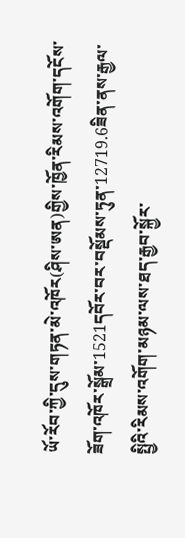ཡོ་རོབ་ཀྱི་དུས་གཏན་མེ་འཁོར(ཤིས་ཨན)གྱིས་ཁྱོན་རིམས་འགོག་དངོས་ཟོག་འཁོར་སྒྲོམ་1521དབོར་བར་བསྡོམས་ཏུན་12719.6ཟིན་ནས་རྒྱལ་སྤྱིའི་རིམས་འགོག་མཉམ་ལས་ཐད་རྒྱབ་སྐྱོར་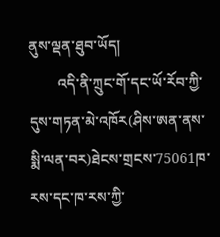ནུས་ལྡན་ཐུབ་ཡོད།
        འདི་ནི་ཀྲུང་གོ་དང་ཡོ་རོབ་ཀྱི་དུས་གཏན་མེ་འཁོར(ཤིས་ཨན་ནས་སྨི་ལན་བར)ཐེངས་གྲངས་75061ཁ་རས་དང་ཁ་རས་ཀྱི་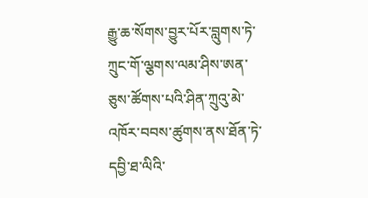རྒྱུ་ཆ་སོགས་བྱུར་པོར་བླུགས་ཏེ་ཀྲུང་གོ་ལྕགས་ལམ་ཤིས་ཨན་ཅུས་ཚོགས་པའི་ཤིན་ཀྲུའུ་མེ་འཁོར་བབས་ཚུགས་ནས་ཐོན་ཏེ་དབྱི་ཐ་ལིའི་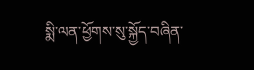སྨི་ལན་ཕྱོགས་སུ་སྐྱོད་བཞིན་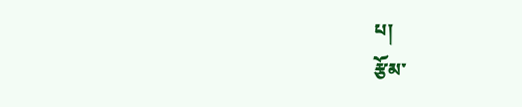པ།
རྩོམ་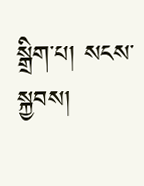སྒྲིག་པ། སངས་སྐྱབས།